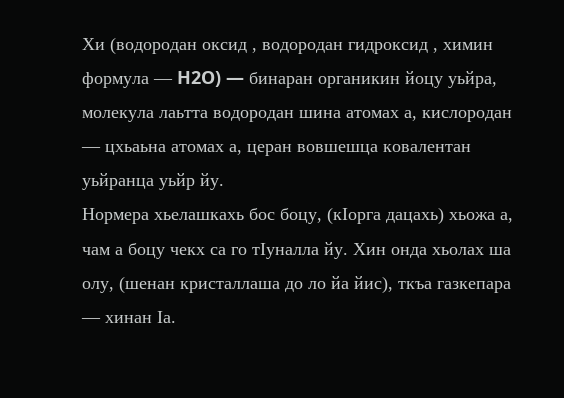Хи (водородан оксид , водородан гидроксид , химин формула — H2O) — бинаран органикин йоцу уьйра, молекула лаьтта водородан шина атомах а, кислородан — цхьаьна атомах а, церан вовшешца ковалентан уьйранца уьйр йу.
Нормера хьелашкахь бос боцу, (кӀорга дацахь) хьожа а, чам а боцу чекх са го тӀуналла йу. Хин онда хьолах ша олу, (шенан кристаллаша до ло йа йис), ткъа газкепара — хинан Ӏа.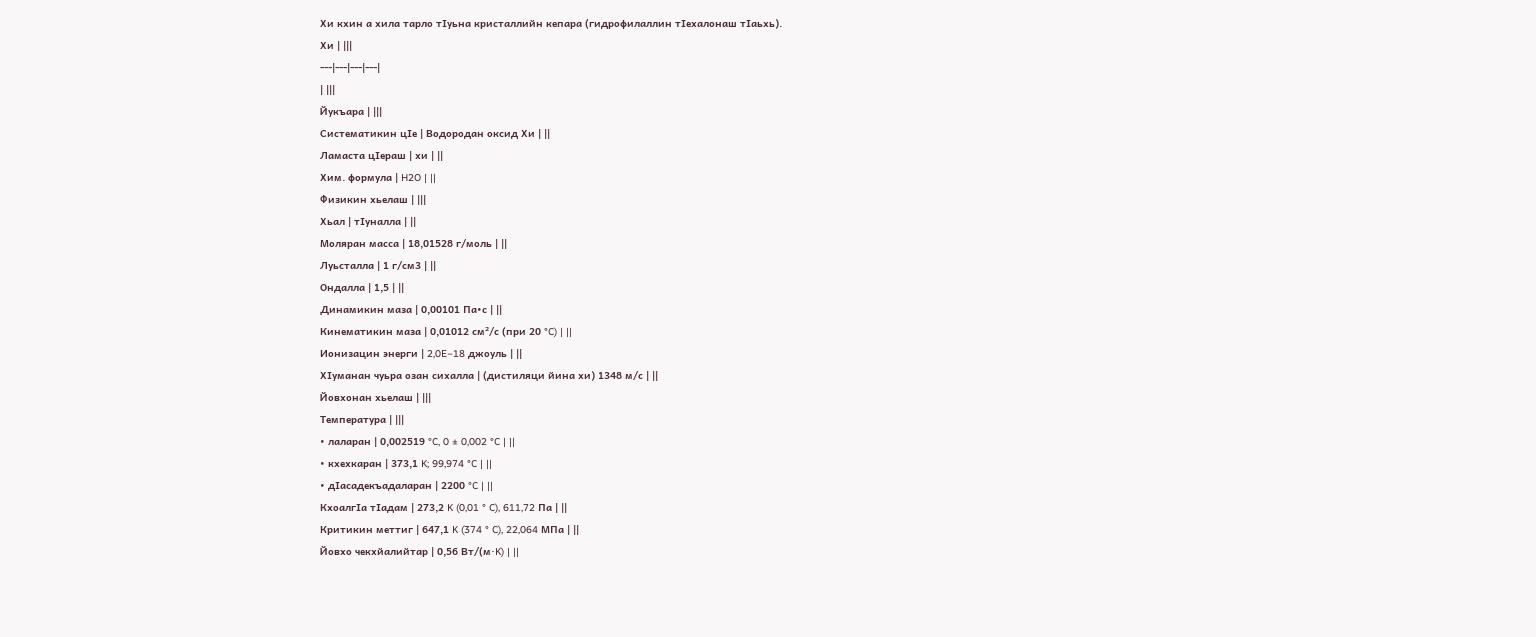Хи кхин а хила тарло тӀуьна кристаллийн кепара (гидрофилаллин тӀехалонаш тӀаьхь).
Хи | |||
---|---|---|---|
| |||
Йукъара | |||
Систематикин цӀе | Водородан оксид Хи | ||
Ламаста цӀераш | хи | ||
Хим. формула | H2O | ||
Физикин хьелаш | |||
Хьал | тӀуналла | ||
Моляран масса | 18,01528 г/моль | ||
Луьсталла | 1 г/см3 | ||
Ондалла | 1,5 | ||
Динамикин маза | 0,00101 Па•с | ||
Кинематикин маза | 0,01012 см²/с (при 20 °C) | ||
Ионизацин энерги | 2,0E−18 джоуль | ||
ХӀуманан чуьра озан сихалла | (дистиляци йина хи) 1348 м/с | ||
Йовхонан хьелаш | |||
Температура | |||
• лаларан | 0,002519 °C, 0 ± 0,002 °C | ||
• кхехкаран | 373,1 K; 99,974 °C | ||
• дӀасадекъадаларан | 2200 °C | ||
КхоалгӀа тӀадам | 273,2 K (0,01 ° C), 611,72 Па | ||
Критикин меттиг | 647,1 K (374 ° C), 22,064 МПа | ||
Йовхо чекхйалийтар | 0,56 Вт/(м·K) | ||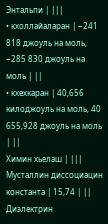Энтальпи | |||
• кхоллайаларан | −241 818 джоуль на моль, −285 830 джоуль на моль | ||
• кхехкаран | 40,656 килоджоуль на моль, 40 655,928 джоуль на моль | ||
Химин хьелаш | |||
Мусталлин диссоциацин константа | 15,74 | ||
Диэлектрин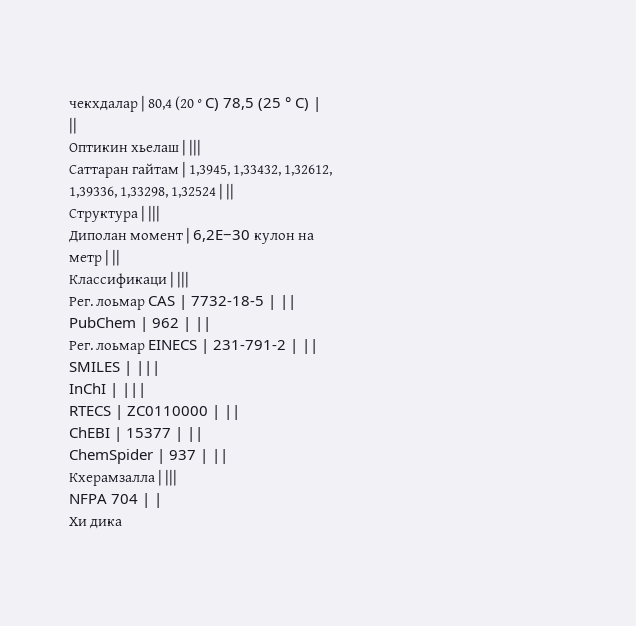чекхдалар | 80,4 (20 ° C) 78,5 (25 ° C) | ||
Оптикин хьелаш | |||
Саттаран гайтам | 1,3945, 1,33432, 1,32612, 1,39336, 1,33298, 1,32524 | ||
Структура | |||
Диполан момент | 6,2E−30 кулон на метр | ||
Классификаци | |||
Рег. лоьмар CAS | 7732-18-5 | ||
PubChem | 962 | ||
Рег. лоьмар EINECS | 231-791-2 | ||
SMILES | |||
InChI | |||
RTECS | ZC0110000 | ||
ChEBI | 15377 | ||
ChemSpider | 937 | ||
Кхерамзалла | |||
NFPA 704 | |
Хи дика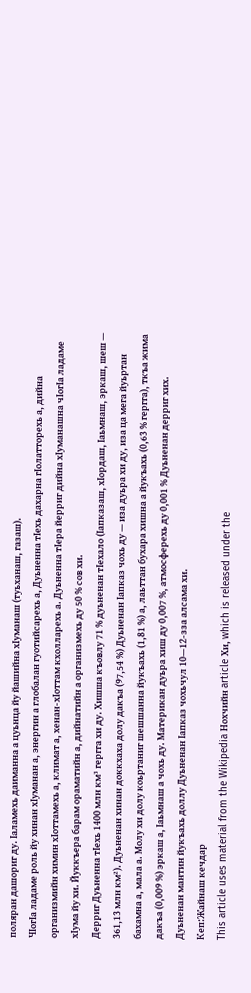поляран дашориг ду. Ӏаламехь даиманна а цуьнца йу йашийна хӀуманаш (туьханаш, газаш).
ЧӀогӀа ладаме роль йу хинан хӀуманан а, энергин а глобалан гуотийсарехь а, Дуьненна тӀехь дахарна гӀолатторехь а, дийна организмийн химин хӀоттамехь а, климат а, хенан-хӀоттам кхолларехь а. Дуьненна тӀера йерриг дийна хӀуманашна чӀогӀа ладаме хӀума йу хи. Йуккъера барам ораматийн а, дийнатийн а организмехь ду 50 % сов хи.
Дерриг Дуьненна тӀехь 1400 млн км³ гергга хи ду. Хишша къовлу 71 % дуьненан тӀехало (Ӏапказаш, хӀордаш, Ӏаьмнаш, эркаш, шеш — 361,13 млн км²). Дуьненан хинан доккхаха долу дакъа (97,54 %) Дуьненан Ӏапказ чохь ду — иза дуьра хи ду, иза ца мега йуьртан бахамна а, мала а. Молу хи долу коьртаниг шешшанна йукъахь (1,81 %) а, лаьттан бухара хишна а йукъахь (0,63 % гергга), ткъа жима дакъа (0,009 %) эркаш а, Ӏаьмнаш а чохь ду. Материкан дуьра хиш ду 0,007 %, атмосферехь ду 0,001 % Дуьненан дерриг хих. Дуьненан мантин йукъахь доллу Дуьненан Ӏапказ чохьчул 10—12-зза алсама хи.
Кеп:Жайнаш кечдар
This article uses material from the Wikipedia Нохчийн article Хи, which is released under the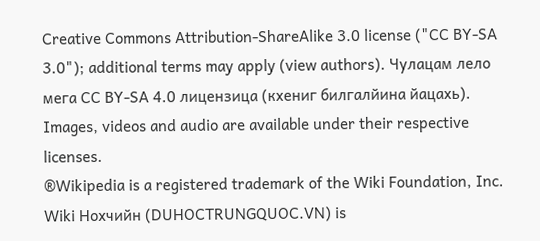Creative Commons Attribution-ShareAlike 3.0 license ("CC BY-SA 3.0"); additional terms may apply (view authors). Чулацам лело мега CC BY-SA 4.0 лицензица (кхениг билгалйина йацахь). Images, videos and audio are available under their respective licenses.
®Wikipedia is a registered trademark of the Wiki Foundation, Inc. Wiki Нохчийн (DUHOCTRUNGQUOC.VN) is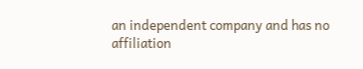an independent company and has no affiliation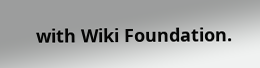with Wiki Foundation.